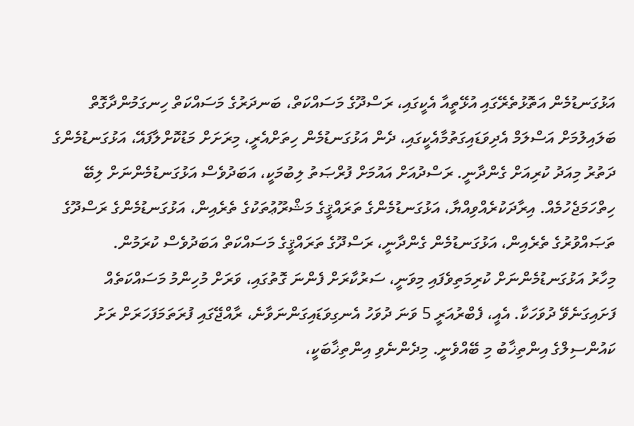އަޅުގަނޑުމެން އަތޮޅުތެރޭގައި އުޅޭތީއާ އެކީގައި، ރަސްދޫގެ މަސައްކަތް، ބަނދަރުގެ މަސައްކަތް ހިނގަމުންދާގޮތް ބަލައިލުމަށް އަސްލަމް އެދިވަޑައިގަތުމާއެކީގައި، ދެން އަޅުގަނޑުމެން ހިތަށްއެރީ، މިރަށަށް މަޑުކޮށްލާފައޭ، އަޅުގަނޑުމެންގެ ދަތުރު މިއަދު ކުރިއަށް ގެންދާނީ. ރަސްދުއަށް އައުމަށް ފުރްޞަތު ލިބުމަކީ، އަބަދުވެސް އަޅުގަނޑުމެންނަށް ލިބޭ ހިތްހަމަޖެހުމެއް. އިރާދަކުރެއްވިއްޔާ، އަޅުގަނޑުމެންގެ ތަރައްޤީގެ މަޝްރޫޢުތަކުގެ ތެރެއިން، އަޅުގަނޑުމެންގެ ރަސްދޫގެ ތަޞައްވުރުގެ ތެރެއިން، އަޅުގަނޑުމެން ގެންދާނީ، ރަސްދޫގެ ތަރައްޤީގެ މަސައްކަތް އަބަދުވެސް ކުރަމުން.
މިހާރު އަޅުގަނޑުމެންނަށް ކުރިމަތިވެފައި މިވަނީ، ސަރުކާރަށް ފެންނަ ގޮތުގައި، ވަރަށް މުހިންމު މަސައްކަތެއް ފަށައިގަނެވޭ ދުވަހަކާ. އެއީ، ފެބްރުއަރީ 5 ވަނަ ދުވަހު އެނގިވަޑައިގަންނަވާނެ، ރާއްޖޭގައި ފުރަތަމަފަހަރަށް ރަށު ކައުންސިލްގެ އިންތިޚާބު މި ބޭއްވެނީ. މިދެންނެވި އިންތިޚާބަކީ،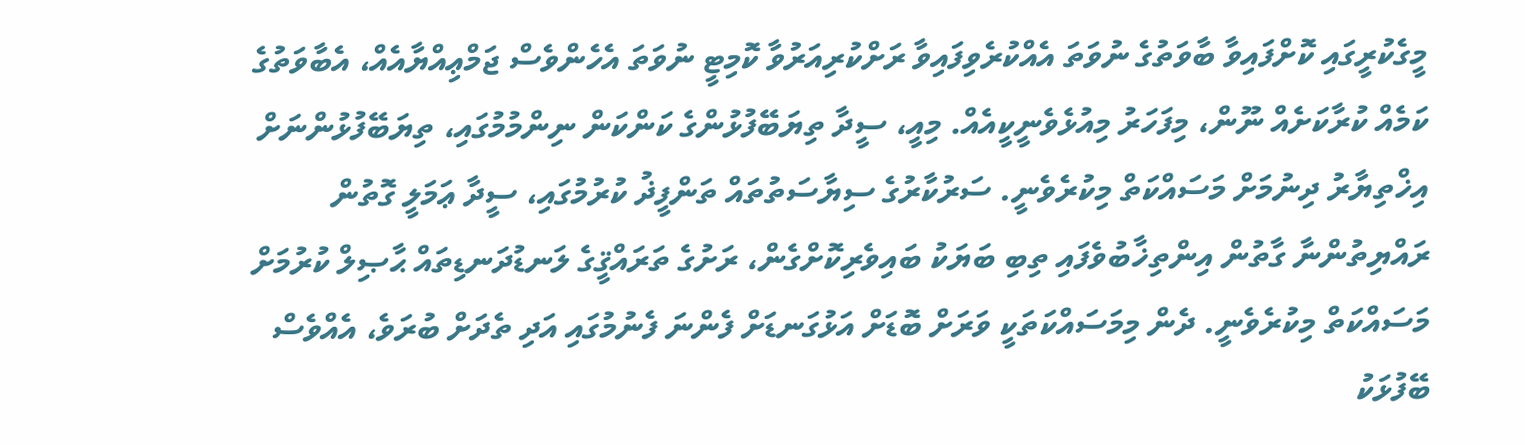މީގެކުރީގައި ކޮށްފައިވާ ބާވަތުގެ ނުވަތަ އެއްކުރެވިފައިވާ ރަށްކުރިއަރުވާ ކޮމިޓީ ނުވަތަ އެހެންވެސް ޖަމްޢިއްޔާއެއް، އެބާވަތުގެ ކަމެއް ކުރާކަށެއް ނޫން، މިފަހަރު މިއުޅެވެނީކީއެއް. މިއީ، ސީދާ ތިޔަބޭފުޅުންގެ ކަންކަން ނިންމުމުގައި، ތިޔަބޭފުޅުންނަށް އިޚްތިޔާރު ދިނުމަށް މަސައްކަތް މިކުރެވެނީ. ސަރުކާރުގެ ސިޔާސަތުތައް ތަންފީޛު ކުރުމުގައި، ސީދާ ޢަމަލީ ގޮތުން ރައްޔިތުންނާ ގާތުން އިންތިޚާބުވެފައި ތިބި ބަޔަކު ބައިވެރިކޮށްގެން، ރަށުގެ ތަރައްޤީގެ ލަނޑުދަނޑިތައް ޙާޞިލް ކުރުމަށް މަސައްކަތް މިކުރެވެނީ. ދެން މިމަސައްކަތަކީ ވަރަށް ބޮޑަށް އަޅުގަނޑަށް ފެންނަ ފެނުމުގައި އަދި ތެދަށް ބުރަވެ، އެއްވެސް ބޭފުޅަކު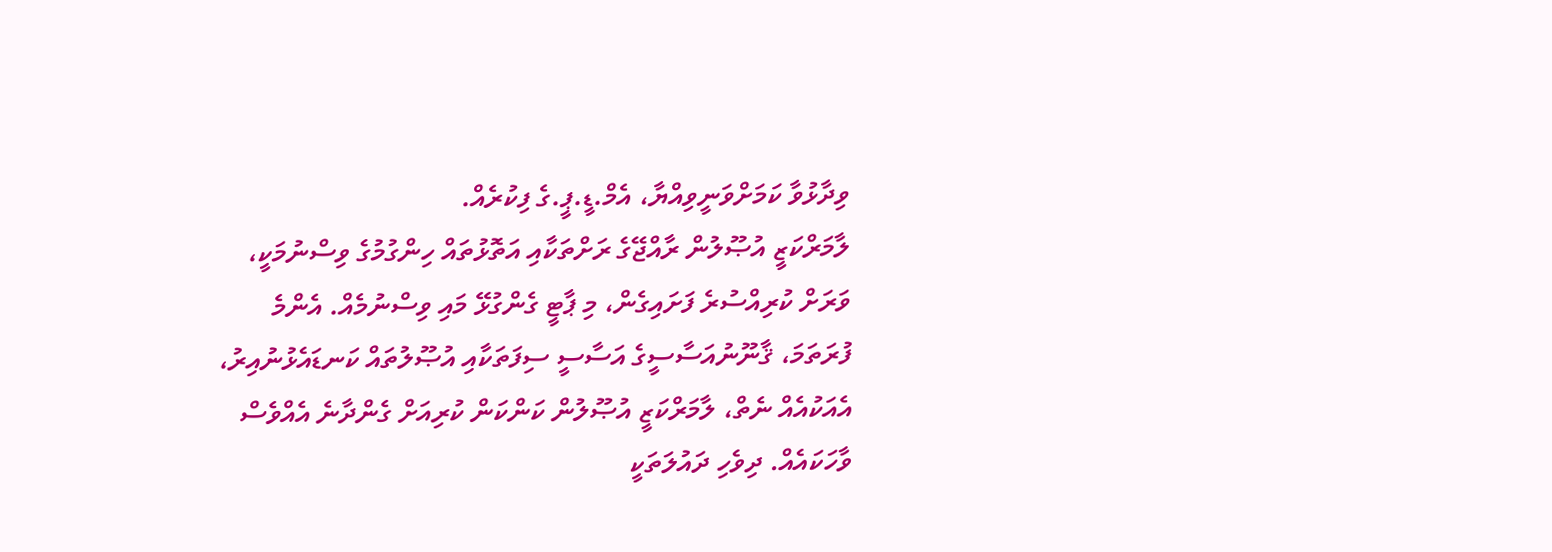ވިދާޅުވާ ކަމަށްވަނީވިއްޔާ، އެމް.ޑީ.ޕީ.ގެ ފިކުރެއް.
ލާމަރްކަޒީ އުޞޫލުން ރާއްޖޭގެ ރަށްތަކާއި އަތޮޅުތައް ހިންގުމުގެ ވިސްނުމަކީ، ވަރަށް ކުރިއްސުރެ ފަށައިގެން، މި ޕާޓީ ގެންގުޅޭ މައި ވިސްނުމެއް. އެންމެ ފުރަތަމަ، ޤާނޫނުއަސާސީގެ އަސާސީ ސިފަތަކާއި އުޞޫލުތައް ކަނޑައެޅުނުއިރު، އެއަކުއެއް ނެތް، ލާމަރްކަޒީ އުޞޫލުން ކަންކަން ކުރިއަށް ގެންދާނެ އެއްވެސް ވާހަކައެއް. ދިވެހި ދައުލަތަކީ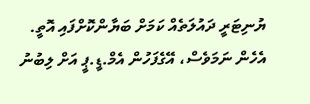ޔުނިޓަރީ ދައުލަތެއް ކަމަށް ބަޔާންކޮށްފައި އޮތީ. އެހެން ނަމަވެސް، އޭގެފަހުން އެމް.ޑީ.ޕީ އަށް ލިބުނު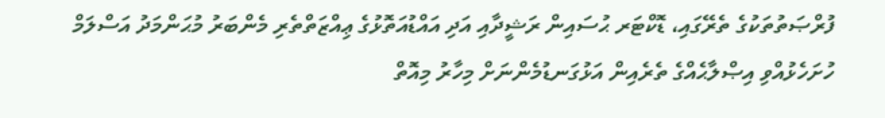ފުރްޞަތުތަކުގެ ތެރޭގައި، ޑޮކްޓަރ ޙުސައިން ރަޝީދާއި އަދި އައްޑުއަތޮޅުގެ ޢިއްޒަތްތެރި މެންބަރު މުޙަންމަދު އަސްލަމް ހުށަހެޅުއްވި އިޞްލާޙެއްގެ ތެރެއިން އަޅުގަނޑުމެންނަށް މިހާރު މިއޮތް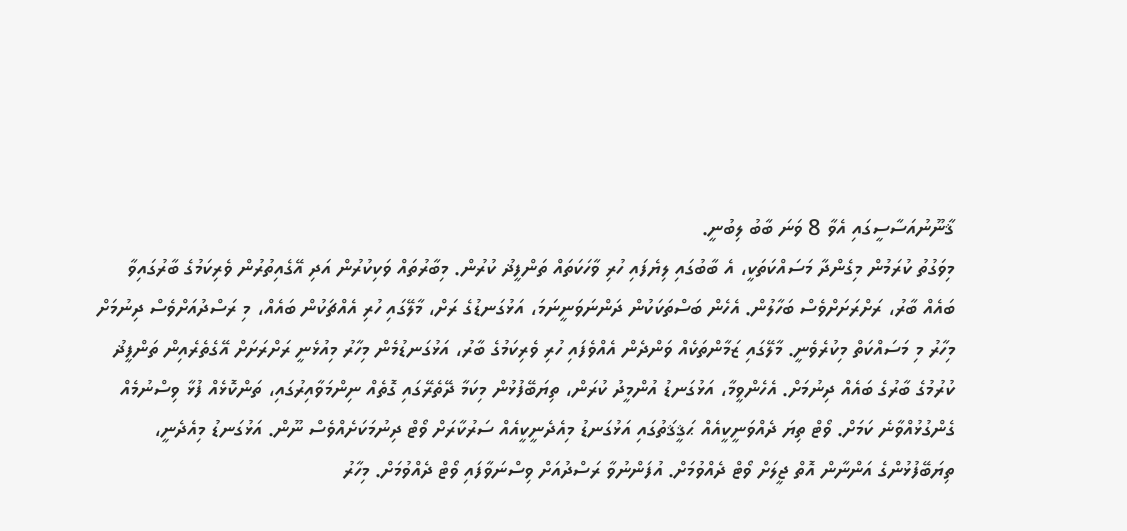ޤާނޫނުއަސާސީގައި އެވާ 8 ވަނަ ބާބު ލިބުނީ.
މިވަގުތު ކުރަމުން މިގެންދާ މަސައްކަތަކީ، އެ ބާބުގައި ލިޔެފައި ހުރި ވާހަކަތައް ތަންފީޛު ކުރުން. މިބާރުތައް ވަކިކުރުން އަދި އޭގެއިތުރުން ވެރިކަމުގެ ބާރުގައިވާ ބައެއް ބާރު، ރަށްރަށަށްވެސް ބަހާލުން. އެހެން ބަސްތަކަކުން ދަންނަވަނީނަމަ، އަޅުގަނޑުގެ ރަށް، މާލޭގައި ހުރި އެއްޗަކުން ބައެއް، މި ރަސްދުއަށްވެސް ދިނުމަށް މިހާރު މި މަސައްކަތް މިކުރެވެނީ. މާލޭގައި ޒަމާންތަކެއް ވަންދެން އެއްވެފައި ހުރި ވެރިކަމުގެ ބާރު، އަޅުގަނޑުމެން މިހާރު މިއުޅެނީ ރަށްރަށަށް އޭގެތެރެއިން ތަންފީޛު ކުރުމުގެ ބާރުގެ ބައެއް ދިނުމަށް. އެހެންވީމާ، އަޅުގަނޑު އުންމީދު ކުރަން، ތިޔަބޭފުޅުން މިކަމާ ދޭތެރޭގައި ގޮތެއް ނިންމަވާއިރުގައި، ތަންކޮޅެއް ފުޅާ ވިސްނުމެއް ގެންގުޅުއްވާނެ ކަމަށް. ވޯޓް ތިޔަ ދެއްވަނީކީއެއް ޙަޤީޤަތުގައި އަޅުގަނޑު މިއެދެނީކީއެއް ސަރުކާރަށް ވޯޓް ދިނުމަކަށެއްވެސް ނޫން. އަޅުގަނޑު މިއެދެނީ، ތިޔަބޭފުޅުންގެ އަންނާން އޮތް ޖީލަށް ވޯޓް ދެއްވުމަށް. އުފަންނުވާ ރަސްދުއަށް ވިސްނަވާފައި ވޯޓް ދެއްވުމަށް. މިހާރު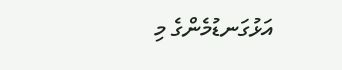އަޅުގަނޑުމެންގެ މި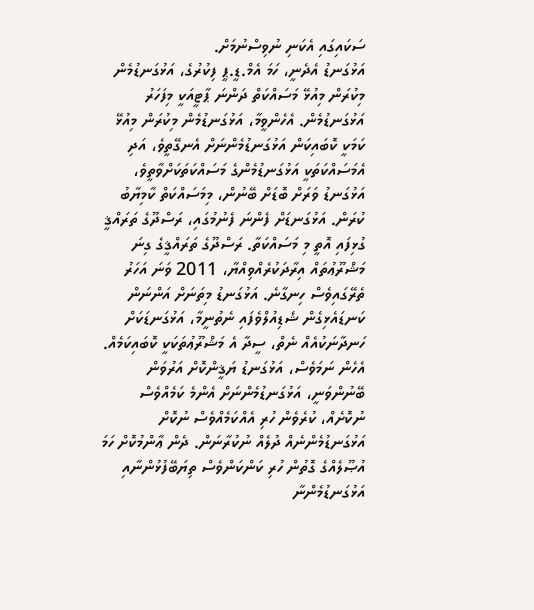ސަކައިގައި އެކަނި ނުވިސްނުމަށް.
އަޅުގަނޑު އެދެނީ، ހަމަ އެމް.ޑީ.ޕީ ފިކުރުގެ، އަޅުގަނޑުމެން މިކުރަން މިއުޅޭ މަސައްކަތް ދަންނަ ޕާޓީއަކީ މިފަހަރު އަޅުގަނޑުމެން. އެހެންވީމާ، އަޅުގަނޑުމެން މިކުރަން މިއުޅޭ ކަމަކީ ކޮބައިކަން އަޅުގަނޑުމެންނަށް އެނގޭތީވެ، އަދި އެމަސައްކަތަކީ އަޅުގަނޑުމެންގެ މަސައްކަތަކަށްވާތީވެ، އަޅުގަނޑު ވަރަށް ބޮޑަށް ބޭނުން، މިމަސައްކަތް ކާމިޔާބު ކުރަން. އަޅުގަނޑަށް ފެންނަ ފެނުމުގައި، ރަސްދޫގެ ތަރައްޤީ ގުޅިފައި އޮތީ މި މަސައްކަތާ. ރަސްދޫގެ ތަރައްޤީގެ ގިނަ މަޝްރޫޢުތައް އިރާދަކުރެއްވިއްޔާ، 2011 ވަނަ އަހަރު ތެރޭގައިވެސް ހިނގާނެ. އަޅުގަނޑު މިތަނަށް އަންނަން ކަނޑައެޅިގެން ޝެޑިއުލްވެފައި ނެތުނީމާ، އަޅުގަނޑަކަށް ހަނދާނަކުއެއް ނެތް، ސީދާ އެ މަޝްރޫޢުތަކަކީ ކޮބައިކަމެއް. އެހެން ނަމަވެސް، އަޅުގަނޑު ޔަޤީންކޮށް އަރުވަން ބޭނުންވަނީ، އަޅުގަނޑުމެންނަށް އެންމެ ކަމެއްވެސް ނުކޮށެއް، ކުރެވެން ހުރި އެއްކަމެއްވެސް ނުކޮށް އަޅުގަނޑުމެންނެއް ދުލެއް ނުކުރާނަން. ދެން ޢާންމުކޮށް ހަމަ އުޞޫލެއްގެ ގޮތުން ހުރި ކަންކަންވެސް ތިޔަބޭފުޅުންނާއި އަޅުގަނޑުމެންނާ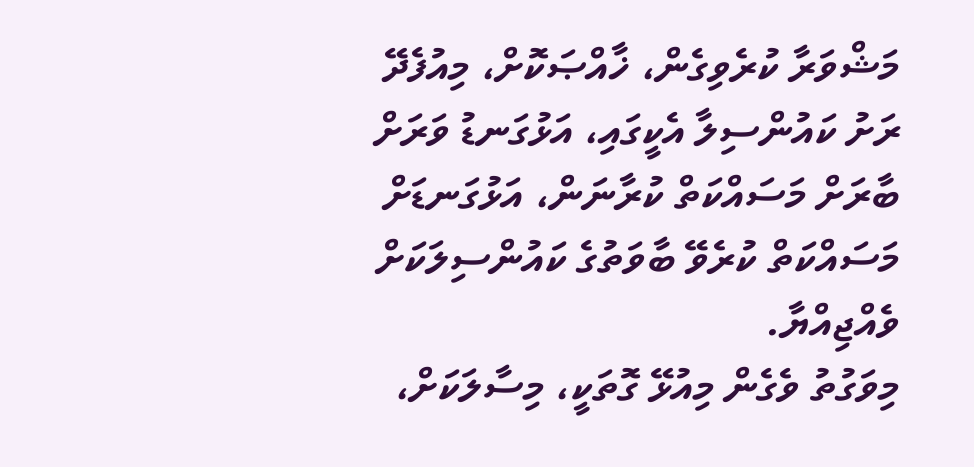މަޝްވަރާ ކުރެވިގެން، ޚާއްޞަކޮށް، މިއުފެދޭ ރަށު ކައުންސިލާ އެކީގައި، އަޅުގަނޑު ވަރަށް ބާރަށް މަސައްކަތް ކުރާނަން، އަޅުގަނޑަށް މަސައްކަތް ކުރެވޭ ބާވަތުގެ ކައުންސިލަކަށް ވެއްޖިއްޔާ.
މިވަގުތު ވެގެން މިއުޅޭ ގޮތަކީ، މިސާލަކަށް،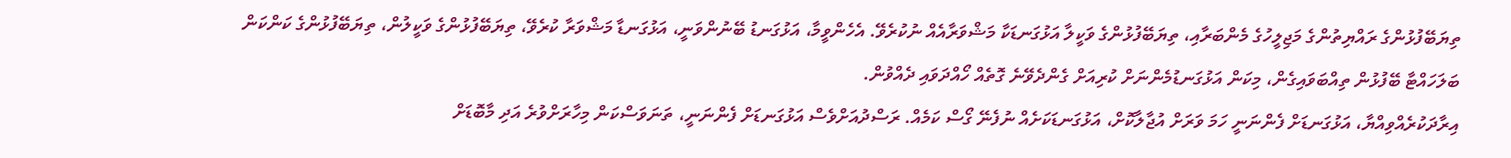ތިޔަބޭފުޅުންގެ ރައްޔިތުންގެ މަޖިލީހުގެ މެންބަރާއި، ތިޔަބޭފުޅުންގެ ވަކީލާ އަޅުގަނޑަކާ މަޝްވަރާއެއް ނުކުރެވޭ. އެހެންވީމާ، އަޅުގަނޑު ބޭނުންވަނީ، އަޅުގަނޑާ މަޝްވަރާ ކުރެވޭ، ތިޔަބޭފުޅުންގެ ވަކީލުން، ތިޔަބޭފުޅުންގެ ކަންކަން ބަލަހައްޓާ ބޭފުޅުން ތިއްބަވައިގެން، މިކަން އަޅުގަނޑުމެންނަށް ކުރިއަށް ގެންދެވޭނެ ގޮތެއް ހޯއްދަވައި ދެއްވުން.
އިރާދަކުރެއްވިއްޔާ، އަޅުގަނޑަށް ފެންނަނީ ހަމަ ވަރަށް އުޖާލާކޮށް، އަޅުގަނޑަކަށެއް ނުފެނޭ ގޯސް ކަމެއް. ރަސްދުއަށްވެސް އަޅުގަނޑަށް ފެންނަނީ، ތަނަވަސްކަން މިހާރަށްވުރެ އަދި މާބޮޑަށް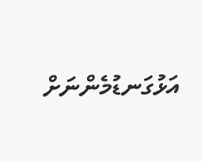އަޅުގަނޑުމެންނަށް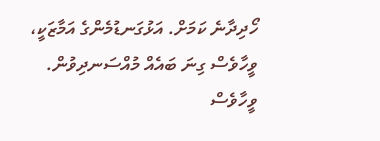ހޯދިދާނެ ކަމަށް. އަޅުގަނޑުމެންގެ އަމާޒަކީ، ވީހާވެސް ގިނަ ބައެއް މުއްސަނދިވުން. ވީހާވެސް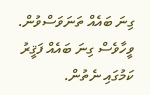ގިނަ ބައެއް ތަނަވަސްވުން. ވީހާވެސް ގިނަ ބައެއް ފަޤީރު ކަމުގައި ނެތުން.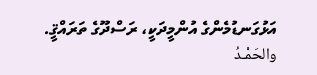އަޅުގަނޑުމެންގެ އުންމީދަކީ، ރަސްދޫގެ ތަރައްޤީ.
والحَمْـدُ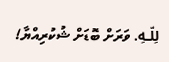لِلّـهِ. ވަރަށް ބޮޑަށް ޝުކުރިއްޔާ!